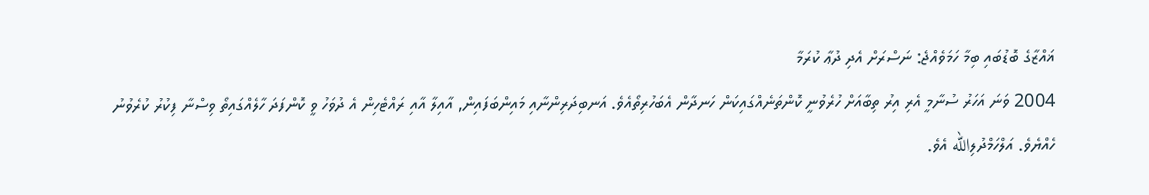ޣައްޒާގެ ބޮޑުބައި ބިމާ ހަމަވެއްޖެ: ނަސްރަށް އެދި ދުޢާ ކުރަމާ
2004 ވަނަ އަހަރު ސުނާމީ އެރި އިރު ތިބާއަށް ހުރެވުނީ ކޮންތަނެއްގައިކަން ހަނދާން އެބަހުރިތޯއެވެ. އަނބިދަރިންނާއި މައިންބަފައިން, އާއިލާ އާއި ރައްޓެހިން އެ ދުވަހު ވީ ކޮންފަދަ ހާލެއްގައިތޯ ވިސްނާ ފިކުރު ކުރެވުނު ހެއްޔެވެ. އަލްހަމްދުލިالله އެވެ.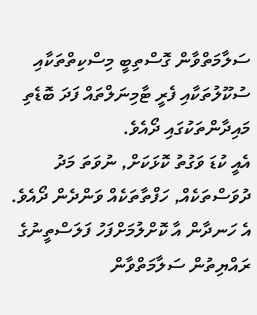ސަލާމަތްވާން ގޮސްތިބީ މިސްކިތްތަކާއި ސުކޫލުތަކާއި ފެރީ ޓާމިނަލްތައް ފަދަ ބޮޑެތި މައިދާންތަކުގައި ދޯއެވެ.
އެއީ ކުޑަ ވަގުތު ކޮޅަކަށް, ނުވަތަ މަދު ދުވަސްތަކެއް, ހަފްތާތަކެއް ވަންދެން ދޯއެވެ. އެ ހަނދާން އާ ކޮށްލުމަށްފަހު ފަލަސްތީނުގެ ރައްޔިތުން ސަލާމަތްވާން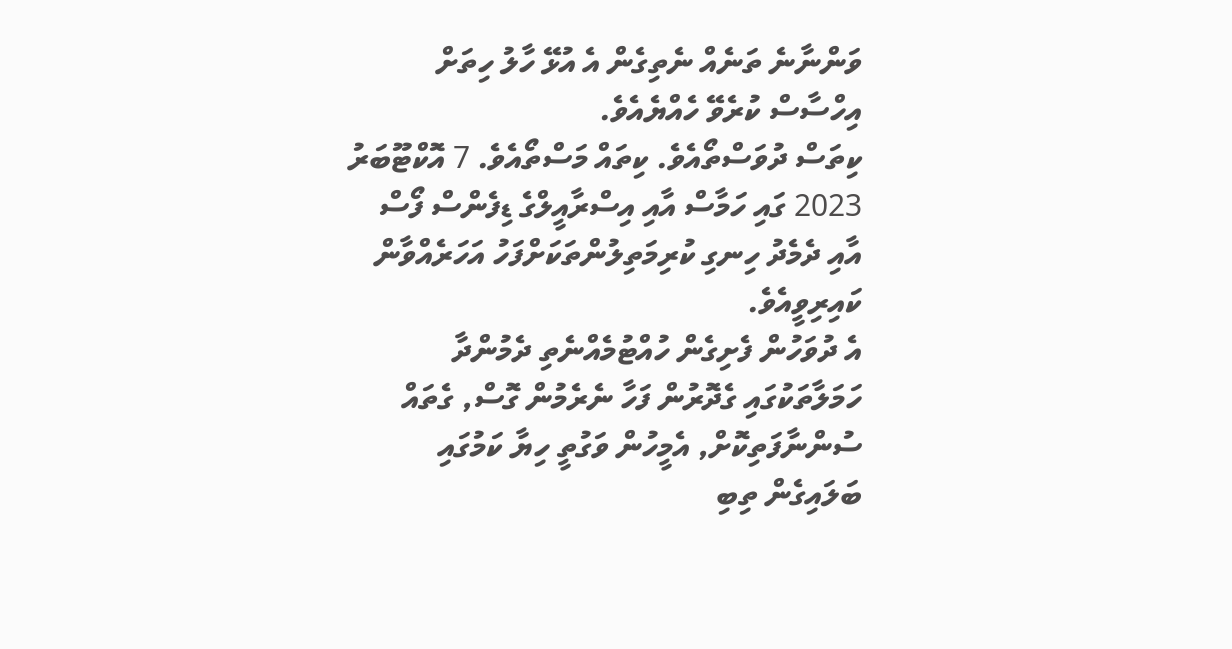ވަންނާނެ ތަނެއް ނެތިގެން އެ އުޅޭ ހާލު ހިތަށް އިހްސާސް ކުރެވޭ ހެއްޔެއެވެ.
ކިތަސް ދުވަސްތޯއެވެ. ކިތައް މަސްތޯއެވެ. 7 އޮކްޓޫބަރު 2023 ގައި ހަމާސް އާއި އިސްރާއީލްގެ ޑިފެންސް ފޯސް އާއި ދެމެދު ހިނގި ކުރިމަތިލުންތަކަށްފަހު އަހަރެއްވާން ކައިރިވީއެވެ.
އެ ދުވަހުން ފެށިގެން ހުއްޓުމެއްނެތި ދެމުންދާ ހަމަލާތަކުގައި ގެދޮރުން ފަހާ ނެރެމުން ގޮސް, ގެތައް ސުންނާފަތިކޮށް, އެމީހުން ވަގުތީ ހިޔާ ކަމުގައި ބަލައިގެން ތިބި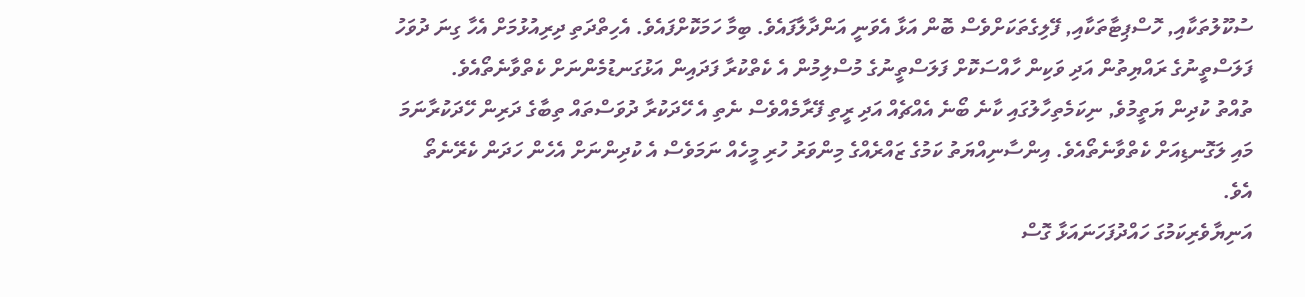ސުކޫލުތަކާއި, ހޮސްޕިޓާތަކާއި, ފޭލިގެތަކަށްވެސް ބޮން އަޅާ އެވަނީ އަންދާލާފައެވެ. ބިމާ ހަމަކޮށްފައެވެ. އެހިތްދަތި ދިރިއުޅުމަށް އެހާ ގިނަ ދުވަހު ފަލަސްތީނުގެ ރައްޔިތުން އަދި ވަކިން ހާއްސަކޮށް ފަލަސްތީނުގެ މުސްލިމުން އެ ކެތްކުރާ ފަދައިން އަޅުގަނޑުމެންނަށް ކެތްވާނެތޯއެވެ.
ތުއްތު ކުދިން ޔަތީމުވެ, ނިކަމެތިހާލުގައި ކާނެ ބޯނެ އެއްޗެއް އަދި ރީތި ފޭރާމެއްވެސް ނެތި އެ ހޭދަކުރާ ދުވަސްތައް ތިބާގެ ދަރިން ހޭދަކުރާނަމަ މައި ލަގޮނޑިއަށް ކެތްވާނެތޯއެވެ. އިންސާނިއްޔަތު ކަމުގެ ޒައްރެއްގެ މިންވަރު ހުރި މީހެއް ނަމަވެސް އެ ކުދިންނަށް އެހެން ހަދަން ކެރޭނެތޯ އެވެ.
އަނިޔާވެރިކަމުގަ ހައްދުފަހަނައަޅާ ގޮސް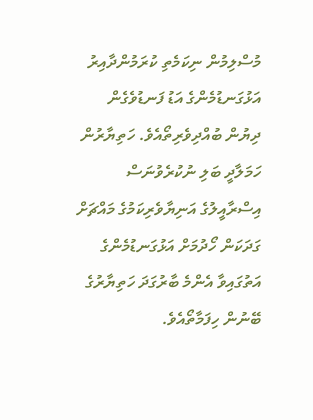މުސްލިމުން ނިކަމެތި ކުރަމުންދާއިރު އަޅުގަނޑުމެންގެ އަޑު ފަނޑުވެގެން ދިޔުން ބުއްދިވެރިތޯއެވެ. ހަތިޔާރުން ހަމަލާދީ ބަލި ނުކުރެވުނަސް އިސްރާއީލުގެ އަނިޔާވެރިކަމުގެ މައްޗަށް ގަދަކަން ހޯދުމަށް އަޅުގަނޑުމެންގެ އަތުގައިވާ އެންމެ ބާރުގަދަ ހަތިޔާރުގެ ބޭނުން ހިފަމާތޯއެވެ.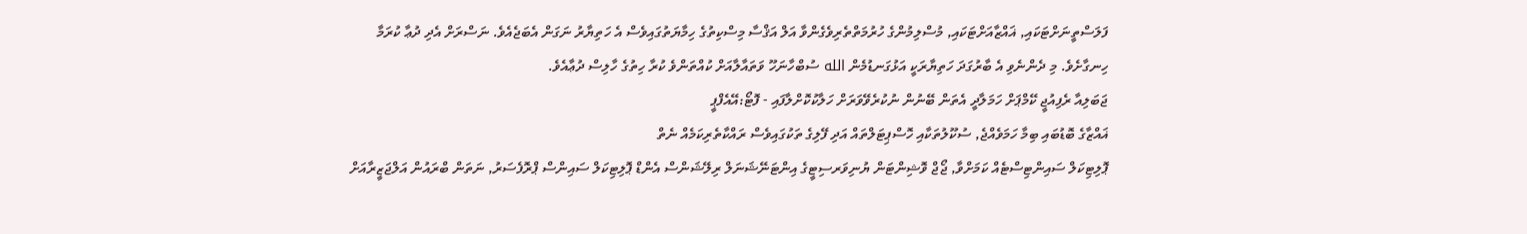ފަލަސްތީނަށްޓަކައި, ޣައްޒާއަށްޓަކައި, މުސްލިމުންގެ ހުރުމަތްތެރިވެގެންވާ އަލް އަޤްސާ މިސްކިތުގެ ހިމާޔަތުގައިވެސް އެ ހަތިޔާރު ނަގަން އެބަޖެއެވެ. ނަސްރަށް އެދި ދުޢާ ކުރަމާ ހިނގާށެވެ. މި ދެންނެވި އެ ބާރުގަދަ ހަތިޔާރަކީ އަޅުގަނޑުމެން الله ސުބްހާނަހޫ ވަތައާލާއަށް ކުއްތަންވެ ކުރާ ހިތުގެ ހާލިސް ދުޢާއެވެ.
ޖަބަލިއާ ރެފިއުޖީ ކޭމްޕަށް ހަމަލާދީ އެތަން ބޭނުން ނުކުރެވޭވަރަށް ހަލާކުކޮށްލާފައި - ފޮޓޯ:އޭއެފްޕީ
ޣައްޒާގެ ބޮޑުބައި ބިމާ ހަމަވެއްޖެ, ސުކޫލުތަކާއި ހޮސްޕިޓަލްތައް އަދި ފޭލިގެ ތަކުގައިވެސް ރައްކާތެރިކަމެއް ނެތް
ޕޮލިޓިކަލް ސައިންޓިސްޓެއް ކަމަށްވާ, ޖޯޖް ވޮޝިންޓަން ޔުނިވަރސިޓީގެ އިންޓަނޭޝަނަލް ރިލޭޝަންސް އެންޑް ޕޮލިޓިކަލް ސައިންސް ޕްރޮފެސަރު, ނަތަން ބްރައުން އަލްޖަޒީރާއަށް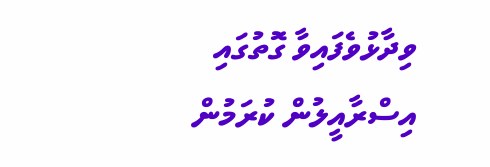ވިދާޅުވެފައިވާ ގޮތުގައި އިސްރާއީލުން ކުރަމުން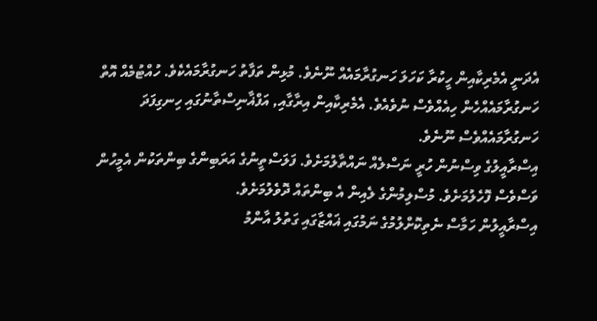އެދަނީ އެމެރިކާއިން ހީކުރާ ކަހަލަ ހަނގުރާމައެއް ނޫނެވެ. މުޅިން ތަފާތު ހަނގުރާމައެކެވެ. ހުއްޓުމެއް އޮތް ހަނގުރާމައެއްހެން ހިއެއްވެސް ނުވެއެވެ. އެމެރިކާއިން އިރާގާއި, އަފްޣާނިސްތާނުގައި ހިނގިފަދަ ހަނގުރާމައެއްވެސް ނޫނެވެ.
އިސްރާއީލުގެ ވިސްނުން ހުރީ ނަސްލެއް ނައްތާލުމަށެވެ. ފަލަސްތީނުގެ އަރަބިންގެ ބިންތަކުން އެމީހުން ވަސްވެސް ފޮހެލުމަށެވެ. މުސްލިމުންގެ ލެއިން އެ ބިންތައް ދޮވެލުމަށެވެ.
އިސްރާއީލުން ހަމާސް ނެތިކޮށްލުމުގެ ނަމުގައި ޣައްޒާގައި ގަތުލު އާންމު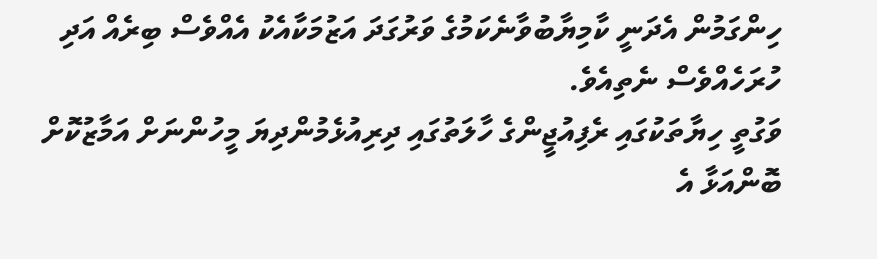ހިންގަމުން އެދަނީ ކާމިޔާބުވާނެކަމުގެ ވަރުގަދަ އަޒުމަކާއެކު އެއްވެސް ބިރެއް އަދި ހުރަހެއްވެސް ނެތިއެވެ.
ވަގުތީ ހިޔާތަކުގައި ރެފިއުޖީންގެ ހާލަތުގައި ދިރިއުޅެމުންދިޔަ މީހުންނަށް އަމާޒުކޮށް ބޮންއަޅާ އެ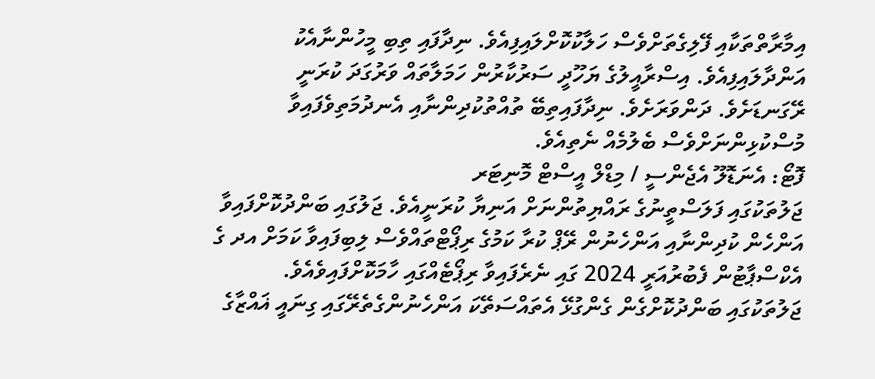އިމާރާތްތަކާއި ފޭލިގެތަށްވެސް ހަލާކުކޮށްލައިފިއެވެ. ނިދާފައި ތިބި މީހުންނާއެކު އަންދާލައިފިއެވެ. އިސްރާއީލުގެ ޔަހޫދީ ސަރުކާރުން ހަމަލާތައް ވަރުގަދަ ކުރަނީ ރޭގަނޑަށެވެ. ދަންވަރަށެވެ. ނިދާފައިތިބޭ ތުއްތުކުދިންނާއި އެނދުމަތިވެފައިވާ މުސްކުޅިންނަށްވެސް ބެލުމެއް ނެތިއެވެ.
ފޮޓޯ: އެނަޑޮލޫ އެޖެންސީ / މިޑްލް އީސްޓް މޮނިޓަރ
ޖަލުތަކުގައި ފަލަސްތީނުގެ ރައްޔިތުންނަށް އަނިޔާ ކުރަނީއެވެ. ޖަލުގައި ބަންދުކޮށްފައިވާ އަންހެން ކުދިންނާއި އަންހެނުން ރޭޕް ކުރާ ކަމުގެ ރިޕޯޓްތައްވެސް ލިބިފައިވާ ކަމަށް އދ ގެ އެކްސްޕާޓުން ފެބުރުއަރީ 2024 ގައި ނެރެފައިވާ ރިޕޯޓެއްގައި ހާމަކޮށްފައިވެއެވެ.
ޖަލުތަކުގައި ބަންދުކޮށްގެން ގެންގުޅޭ އެތައްސަތޭކަ އަންހެނުންގެތެރޭގައި ގިނައީ ޣައްޒާގެ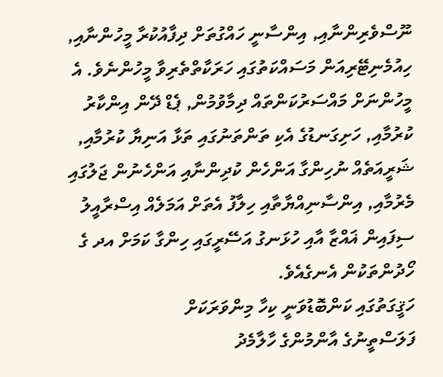ނޫސްވެރިންނާއި, އިންސާނީ ހައްގުތަށް ދިފާއުކުރާ މީހުންނާއި, ހިއުމެނިޓޭރިއަން މަސައްކަތުގައި ހަރަކާތްތެރިވާ މީހުންނެވެ. އެ މީހުންނަށް މައްސަރުކަންތައް ދިމާވުމުން, ޕެޑް ދޭން އިންކާރު ކުރުމާއި, ހަށިގަނޑުގެ އެކި ތަންތަނުގައި ތަޅާ އަނިޔާ ކުރުމާއި, ޝަރީއަތެއް ނުހިންގާ އަންހެން ކުދިންނާއި އަންހެނުން ޖަލުގައި މެރުމާއި, އިންސާނިއްޔާތާއި ހިލާފު އެތަށް އަމަލެއް އިސްރާއީލު ސިފައިން ޣައްޒާ އާއި ހުޅަނގު އަސޭރީގައި ހިންގާ ކަމަށް އދ ގެ ހޯދުންތަކުން އެނގެއެވެ.
ހަޤީގަތުގައި ކަންބޮޑުވަނީ ކިހާ މިންވަރަކަށް
ފަލަސްތީނުގެ އާންމުންގެ ހާލާމެދު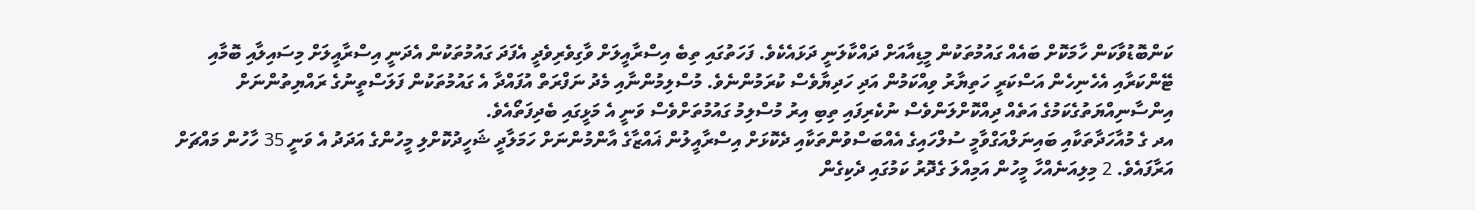ކަންބޮޑުވާކަން ހާމަކޮށް ބައެއް ގައުމުތަކުން މީޑިއާއަށް ދައްކާލަނީ ދަޅައެކެވެ. ފަހަތުގައި ތިބެ އިސްރާއީލަށް ވާގިވެރިވެދީ އެފަދަ ގައުމުތަކުން އެދަނީ އިސްރާއީލަށް މިސައިލާއި ބޮމާއި ޓޭންކަރާއި އެހެނިހެން އަސްކަރީ ހަތިޔާރު ވިއްކަމުން އަދި ހަދިޔާވެސް ކުރަމުންނެވެ. މުސްލިމުންނާއި މެދު ނަފްރަތް އުފައްދާ އެ ގައުމުތަކުން ފަލަސްތީނުގެ ރައްޔިތުންނަށް އިންސާނިއްޔަތުގެކަމުގެ އަތެއް ދިއްކޮށްލަންވެސް ނުކެރިފައި ތިބި އިރު މުސްލިމު ގައުމުތަށްވެސް ވަނީ އެ މަޅީގައި ބެދިފަތޯއެވެ.
އދ ގެ މުއާހަދާތަކާއި ބައިނަލްއަގްވާމީ ސުލްހައިގެ އެއްބަސްވުންތަކާއި ދެކޮޅަށް އިސްރާއީލުން ޣައްޒާގެ އާންމުންނަށް ހަމަލާދީ ޝަހީދުކޮށްލި މީހުންގެ އަދަދު އެ ވަނީ 35 ހާހުން މައްޗަށް އަރާފައެވެ. 2 މިލިއަނެއްހާ މީހުން އަމިއްލަ ގެދޮރު ކަމުގައި ދެކިގެން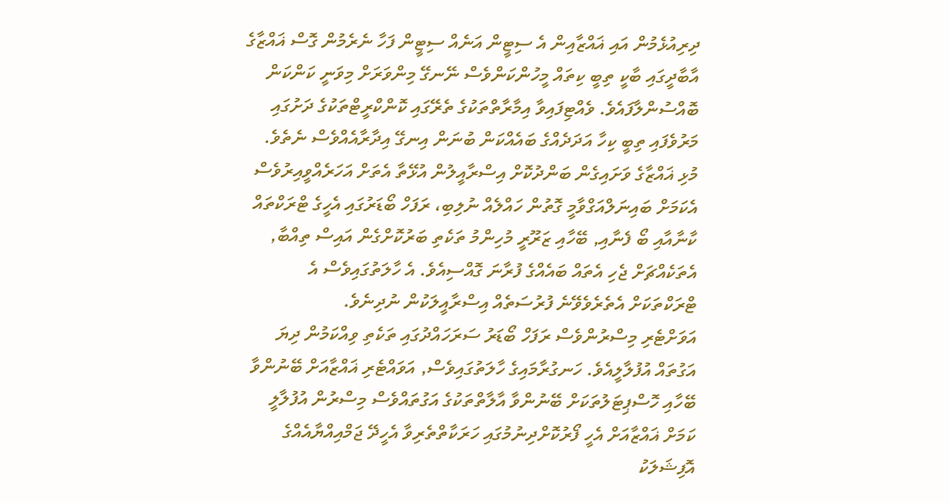ދިރިއުޅެމުން އައި ޣައްޒާއިން އެ ސިޓީން އަނެއް ސިޓީން ފަހާ ނެރެމުން ގޮސް ޣައްޒާގެ އާބާދީގައި ބާކީ ތިބީ ކިތައް މީހުންކަންވެސް ނޭނގޭ މިންވަރަށް މިވަނީ ކަންކަން ބޮއްސުންލާފައެވެ. ވެއްޓިފައިވާ އިމާރާތްތަކުގެ ތެރޭގައި ކޮންކްރީޓްތަކުގެ ދަށުގައި މަރުވެފައި ތިބީ ކިހާ އަދަދެއްގެ ބައެއްކަން ބުނަން އިނގޭ އިދާރާއެއްވެސް ނެތެވެ.
މުޅި ޣައްޒާގެ ވަށައިގެން ބަންދުކޮށް އިސްރާއީލުން އުޅޭތާ އެތަށް އަހަރެއްވީއިރުވެސް އެކަމަށް ބައިނަލްއަގްވާމީ ގޮތުން ހައްލެއް ނުލިބި، ރަފަހް ބޯޑަރުގައި އެހީގެ ޓްރަކްތައް ކާނާއާއި ބޯ ފެނާއި, ބޭހާއި ޒަރޫރީ މުހިންމު ތަކެތި ބަރުކޮށްގެން އައިސް ތިއްބާ, އެތަކެއްޗަށް ޖެހި އެތައް ބައެއްގެ ފުރާނަ ގޮއްސިއެވެ. އެ ހާލަތުގައިވެސް އެ ޓްރަކްތަކަށް އެތެރެވެވޭނެ ފުރުސަތެއް އިސްރާއީލަކުން ނުދިނެވެ.
އަވަށްޓެރި މިސްރުންވެސް ރަފަހް ބޯޑަރު ސަރަހައްދުގައި ތަކެތި ވިއްކަމުން ދިޔަ އަގުތައް އުފުލާލީއެވެ. ހަނގުރާމައިގެ ހާލަތުގައިވެސް, އަވައްޓެރި ޣައްޒާއަށް ބޭނުންވާ ބޭހާއި ހޮސްޕިޓަލުތަކަށް ބޭނުންވާ އާލާތްތަކުގެ އަގުތައްވެސް މިސްރުން އުފުލާލީ ކަމަށް ޣައްޒާއަށް އެހީ ފޯރުކޮށްދިނުމުގައި ހަރަކާތްތެރިވާ އެހީދޭ ޖަމްއިއްޔާއެއްގެ އޮފިޝަލަކު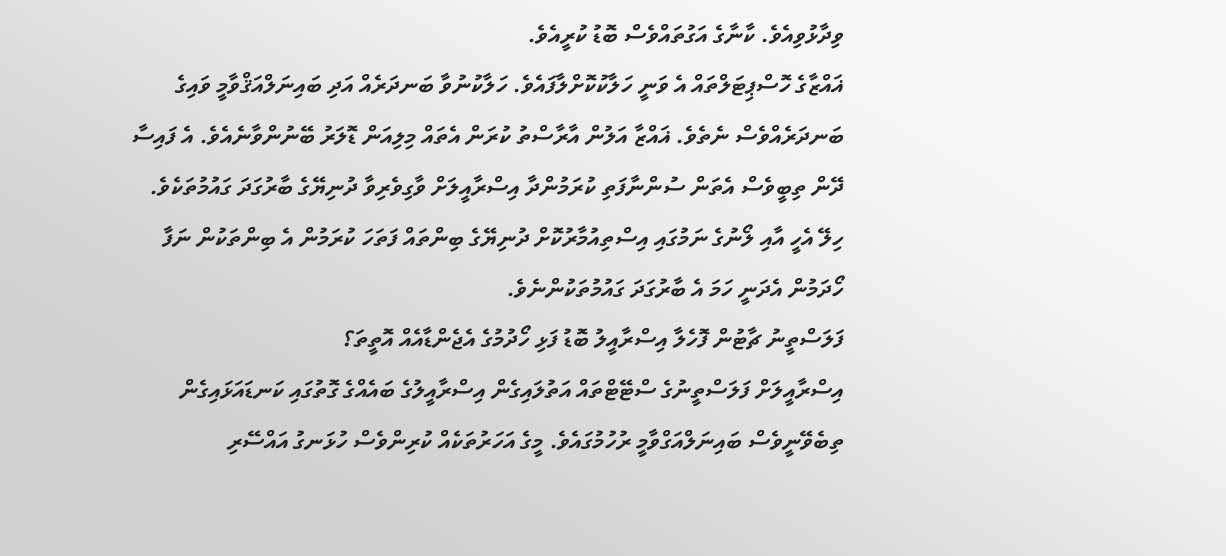ވިދާޅުވިއެވެ. ކާނާގެ އަގުތައްވެސް ބޮޑު ކުރީއެވެ.
ޣައްޒާގެ ހޮސްޕިޓަލްތައް އެ ވަނީ ހަލާކުކޮށްލާފައެވެ. ހަލާކުނުވާ ބަނދަރެއް އަދި ބައިނަލްއަޤްވާމީ ވައިގެ ބަނދަރެއްވެސް ނެތެވެ. ޣައްޒާ އަލުން އާރާސްތު ކުރަން އެތައް މިލިއަން ޑޮލަރު ބޭނުންވާނެއެވެ. އެ ފައިސާ ދޭން ތިބީވެސް އެތަން ސުންނާފަތި ކުރަމުންދާ އިސްރާއީލަށް ވާގިވެރިވާ ދުނިޔޭގެ ބާރުގަދަ ގައުމުތަކެވެ. ހިލޭ އެހީ އާއި ލޯނުގެ ނަމުގައި އިސްތިއުމާރުކޮށް ދުނިޔޭގެ ބިންތައް ފަތަހަ ކުރަމުން އެ ބިންތަކުން ނަފާ ހޯދަމުން އެދަނީ ހަމަ އެ ބާރުގަދަ ގައުމުތަކުންނެވެ.
ފަލަސްތީނު ޗާޓުން ފޮހެލާ އިސްރާއީލު ބޮޑު ފަޅި ހޯދުމުގެ އެޖެންޑާއެއް އޮތީތަ؟
އިސްރާއީލަށް ފަލަސްތީނުގެ ސްޓޭޓްތައް އަތުލައިގެން އިސްރާއީލުގެ ބައެއްގެ ގޮތުގައި ކަނޑައަޅައިގެން ތިބެވޭނީވެސް ބައިނަލްއަގްވާމީ ރުހުމުގައެވެ. މީގެ އަހަރުތަކެއް ކުރިންވެސް ހުޅަނގު އައްސޭރި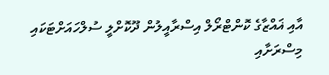އާއި ޣައްޒާގެ ކޮންޓްރޯލް އިސްރާއީލުން ދޫކޮށްލީ ސުލްހައަށްޓަކައި މިސްރަށާއި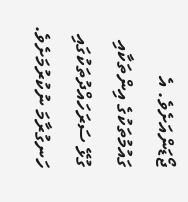ޖޯޑަންއަށެވެ. އެ ގައުމުތަކުގެ އިންތަކާއި ގުޅޭ ސަރަހައްދުތަކުގައި ހަނގުރާމަ ނުކުރުމަށެވެ.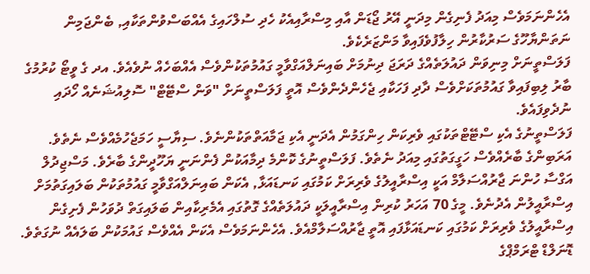އެހެންނަމަވެސް މިއަދު ފެނިގެން މިދަނީ އޭރު ޖޯޑަން އާއި މިސްރާއިއެކު ހެދި ސުލްހައިގެ އެއްބަސްވުންތަކާއި, ބެންޖަމިން ނަތަންޔާހޫގެ ސަރުކާރުން ހިލާފުވެފައިވާ މަންޒަރެކެވެ.
ފަލަސްތީނަށް މިނިވަން ދައުލަތެއްގެ ދަރަޖަ ދިނުމަށް ބައިނަލްއަގްވާމީ ގައުމުތަކުންވެސް އެއްބަހެއް ނުވެއެވެ. އދ ގެ ވީޓޯ ކުރުމުގެ ބާރު ލިބިފައިވާ ގައުމުތަކަށްވެސް ދާދި ފަހަކާއި ޖެހެންދެންވެސް އޮތީ ފަލަސްތީނަށް "ވަން ސްޓޭޓް" ސޮލިއުޝަނެއް ހޯދައި ނުދެވިފައެވެ.
ފަލަސްތީނުގެ އެކި ސްޓޭޓްތަކުގައި ވެރިކަން ހިންގަމުން އެދަނީ އެކި ޖަމާއަތްތަކުންނެވެ. ސިޔާސީ ހަމަޖެހުމެއްވެސް ނެތެވެ. އަރަބިންގެ ބާރެއްވެސް ހަގީގަތުގައި މިއަދު ނެތެވެ. ފަލަސްތީނުގެ ކޮންމެ ދިމާއަކުން ފެންނަނީ ޔަހޫދީންގެ ބާރެވެ. މަސްޖިދުލް އަގްސާ ހުންނަ ޖާރުއްސަލާމް އަކީ އިސްރާއީލުގެ ވެރިރަށް ކަމުގައި ކަނޑައަޅާ, އެކަން ބައިނަލްއަގްވާމީ ގައުމުތަކުން ބަލައިގަތުމަށް އިސްރާއީލުން އެދުނެވެ. މީގެ 70 އަހަރު ކުރިން އިސްރާއީލަކީ ދައުލަތެއްގެ ގޮތުގައި އެމެރިކާއިން ބަލައިގަތް ދުވަހުން ފެށިގެން އިސްރާއީލުގެ ވެރިރަށް ކަމުގައި ކަނޑައަޅާފައި އޮތީ ޖާރުއްސަލާމްއެވެ. އެހެންނަމަވެސް އެކަން އެއްވެސް ގައުމަކުން ބަލައެއް ނުގަތެވެ.
ޑޮނަލްޑް ޓްރަމްޕްގެ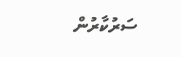ސަރުކާރުން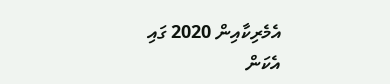އެމެރިކާއިން 2020 ގައި އެކަން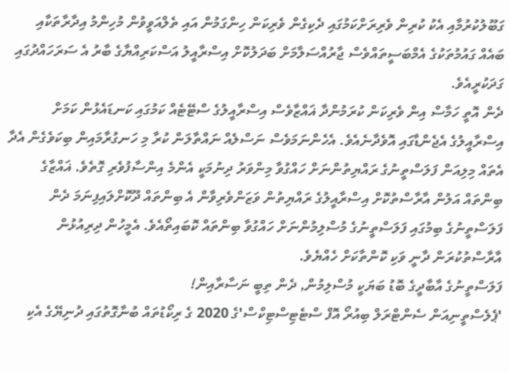ގަބޫލުކުރުމާއި އެކު ކުރިން ވެރިރަށްކަމުގައި ދެކިގެން ވެރިކަން ހިންގަމުން އައި ތެލްއަވީވުން މުހިންމު އިދާރާތަކާއި ބައެއް ގައުމުތަކުގެ އެމްބަސީތައްވެސް ޖާރުއްސަލާމަށް ބަދަލުކޮށް އިސްރާއީލު އަސްކަރިއްޔާގެ ބާރު އެ ސަރަހައްދުގައި ގަދަކުރީއެވެ.
ދެން އޮތީ ހަމާސް އިން ވެރިކަން ކުރަމުންދާ ޣައްޒާވެސް އިސްރާއީލުގެ ސްޓޭޓެއް ކަމުގައި ކަނޑައެޅުން ކަމަށް އިސްރާއީލުގެ އެޖެންޑާގައި އޮވެދާނެއެވެ. އެހެންނަމަވެސް ނަސްލެއް ނައްތާލަން ކުރާ މި ހަނގުރާމައިން ބިކަވެގެން އެދާ އެތައް މިލިއަން ފަލަސްތީނުގެ ރައްޔިތުންނަށް ހައްގުވާ މިންވަރު ދިނުމަކީ އެންމެ އިންސާފުވެރި ގޮތެވެ. ޣައްޒާގެ ބިންތައް އަލުން އާރާސްތުކޮށް އިސްރާއީލުގެ ރައްޔިތުން ވަޒަންވެރިވާން އެ ބިންތައް ދޫކޮށްލައިފިނަމަ ދެން ފަލަސްތީނުގެ ބިމުގައި ފަލަސްތީނުގެ މުސްލިމުންނަށް ހައްގުވާ ބިންތައް ކޮބައިތޯއެވެ. އެމީހުން ދިރިއުޅުން އާރާސްތުކުރަން ދާނީ ވަކި ކޮންތާކަށް ހެއްޔެވެ.
ފަލަސްތީނުގެ އާބާދީގެ ބޮޑު ބަޔަކީ މުސްލިމުން, ދެން ތިބީ ނަސާރާއިން!
'ޕެލެސްތީނިއަން ސެންޓްރަލް ބިއުރޯ އޮފް ސްޓެޓިސްޓިކްސް'ގެ 2020 ގެ ރިކޯޑުތައް ބުނާގޮތުގައި ދުނިޔޭގެ އެކި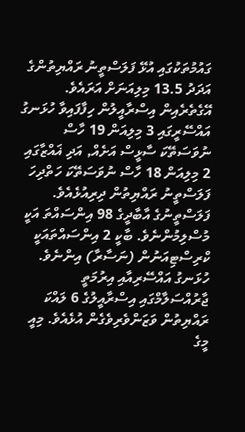ގައުމުތަކުގައި އުޅޭ ފަލަސްތީނު ރައްޔިތުންގެ އަދަދު 13.5 މިލިއަނަށް އަރައެވެ. އޭގެތެރެއިން އިސްރާއީލުން ހިފާފައިވާ ހުޅަނގު އައްސޭރީގައި 3 މިލިއަން 19 ހާސް ނުވަސަތޭކަ ސާޅީސް އަށެއް, އަދި ޣައްޒާގައި 2 މިލިއަން 18 ހާސް ނުވަސަތޭކަ ހަތްދިހަ ފަލަސްތީނު ރައްޔިތުން ދިރިއުޅެއެވެ. ފަލަސްތީނުގެ އާބާދީގެ 98 އިންސައްތަ އަކީ މުސްލިމުންނެވެ. ބާކީ 2 އިންސައްތައަކީ ކްރިސްޓިއަނުން (ނަސާރާ) އިންނެވެ. ހުޅަނގު އައްސޭރިއާއި އިރުމަތީ ޖާރުއްސަލާމްގައި އިސްރާއީލުގެ 6 ލައްކަ ރައްޔިތުން ވަޒަންވެރިވެގެން އުޅެއެވެ. މިއީ މީގެ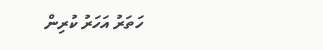ހަތަރު އަހަރު ކުރިން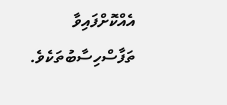އެއްކޮށްފައިވާ ތަފާސްހިސާބުތަކެވެ.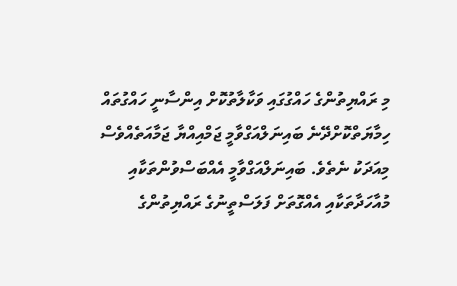މި ރައްޔިތުންގެ ހައްގުގައި ވަކާލާތުކޮށް އިންސާނީ ހައްގުތައް ހިމާޔަތްކޮށްދޭނެ ބައިނަލްއަގްވާމީ ޖަމްއިއްޔާ ޖަމާއަތެއްވެސް މިއަދަކު ނެތެވެ. ބައިނަލްއަގްވާމީ އެއްބަސްވުންތަކާއި މުއާހަދާތަކާއި އެއްގޮތަށް ފަލަސްތީނުގެ ރައްޔިތުންގެ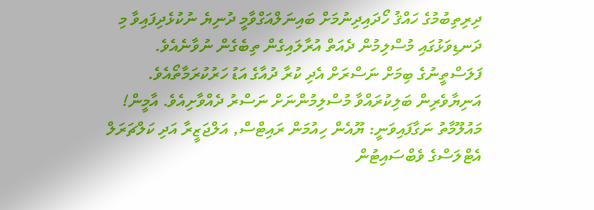ދިރިތިބުމުގެ ހައްޤު ހޯދައިދިނުމަށް ބައިނަލްއަގްވާމީ ދުނިޔެ ނުކުޅެދިފައިވާ މި ދަނޑިވަޅުގައި މުސްލިމުން ދެއަތް އުރާލައިގެން ތިބެގެން ނުވާނެއެވެ. ފަލަސްތީނުގެ ބިމަށް ނަސްރަށް އެދި ކުރާ ދުއާގެ އަޑު ހަރުކުރަމާތޯއެވެ. އަނިޔާވެރިން ބަލިކުރައްވާ މުސްލިމުންނަށް ނަސްރު ދެއްވާށިއެވެ. އާމީން!
މައުލޫމާތު ނަގާފައިވަނީ: ޔޫއެން ހިއުމަން ރައިޓްސް, އަލްޖަޒީރާ އަދި ކަލްޗަރަލް އެޓްލަސްގެ ވެބްސައިޓުން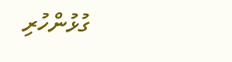ގުޅުންހުރި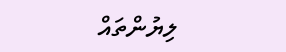ލިޔުންތައް